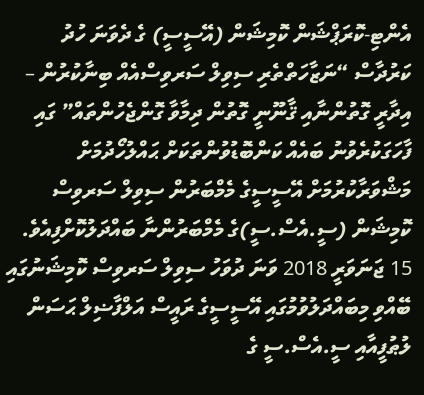އެންޓި-ކޮރަޕްޝަން ކޮމިޝަން (އޭސީސީ) ގެ ދެވަނަ ހުދު ކަރުދާސް “ނަޒާހަތްތެރި ސިވިލް ސަރވިސްއެއް ބިނާކުރުން – އިދާރީ ގޮތުންނާއި ޤާނޫނީ ގޮތުން ދިމާވާ ގޮންޖެހުންތައް” ގައި ފާހަގަކުރެވުނު ބައެއް ކަންބޮޑުވުންތަކަށް ޙައްލުހޯދުމަށް މަޝްވަރާކުރުމަށް އޭސީސީގެ މެމްބަރުން ސިވިލް ސަރވިސް ކޮމިޝަން (ސީ.އެސް.ސީ)ގެ މެމްބަރުންނާ ބައްދަލުކޮށްފިއެވެ. 15 ޖަނަވަރީ 2018 ވަނަ ދުވަހު ސިވިލް ސަރވިސް ކޮމިޝަނުގައި ބޭއްވި މިބައްދަލުވުމުގައި އޭސީސީގެ ރައީސް އަލްފާޟިލް ޙަސަން ލުޠުފީއާއި ސީ.އެސް.ސީ ގެ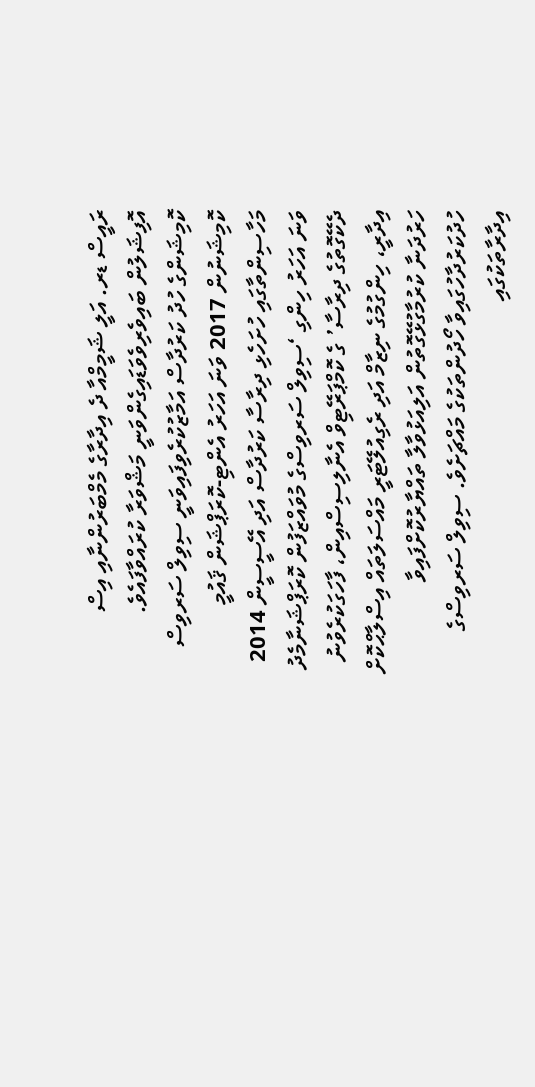ރައީސް ޑރ. އަލީ ޝަމީމްއާ ދެ އިދާރާގެ މެމްބަރުންނާއި އިސް އޮފިޝަލުން ބައިވެރިވެވަޑައިގެންވަނީ މަޝްވަރާ ކުރައްވާފައެވެ.
ކޮމިޝަންގެ ހުދު ކަރުދާސް އަމާޒުކުރެވިފައިވަނީ ސިވިލް ސަރވިސް ކޮމިޝަނުން 2017 ވަނަ އަހަރު އެންޓި-ކޮރަޕްޝަން ޤައުމީ މަހާސިންތާގައި ހުށަހެޅި ދިރާސާ ކަރުދާސް އަދި އޭސީސީން 2014 ވަނަ އަހަރު ހިންގި ‘ސިވިލް ސަރވިސްގެ މުވައްޒަފުން ކޮރަޕްޝަނާމެދު ދެކޭގޮތުގެ ދިރާސާ’ ގެ ކޮމްޕަރޭޓިވް އެނާލިސިސްއިން، ފާހަގަކުރެވުނު އިދާރީ، ހިންގުމުގެ ނިޒާމް އަދި ރެގިއުލޭޓަރީ މައްސަލަތައް އިސްލާޙްކޮށް ހަރުދަނާ ކުރުމާގުޅޭގޮތުން އަލިއަޅުވާލާ ތައްޔާރުކޮށްފައިވާ ހުދުކަރުދާހުގައިވާ ހޯދުންތަކުގެ މައްޗަށެވެ. ސިވިލް ސަރވިސްގެ އިދާރާތަކުގައި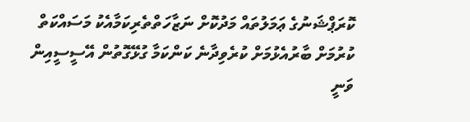ކޮރަޕްޝަނުގެ ޢަމަލުތައް މަދުކޮށް ނަޒާހަތްތެރިކަމާއެކު މަސައްކަތް ކުރުމަށް ބާރުއެޅުމަށް ކުރެވިދާނެ ކަންކަމާ ގުޅޭގޮތުން އޭސީސީއިން ވަނީ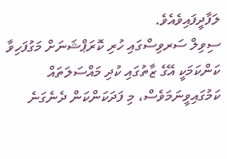ލަފާދީފައިވެއެވެ.
ސިވިލް ސަރވިސްގައި ހުރި ކޮރަޕްޝަނަށް މަގުފަހިވާ ކަންކަމަކީ އޭގެ ޒާތުގައި ކުދި މައްސަލަތައް ކަމުގައިވީނަމަވެސް، މި ފަދަކަންކަން ދެނެގަނެ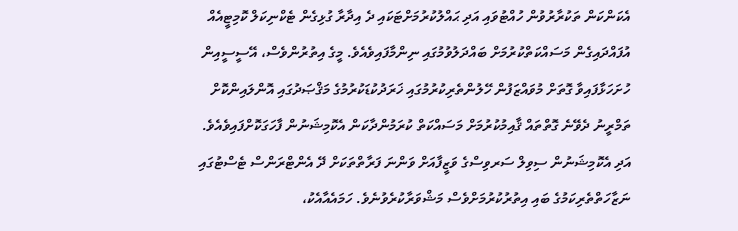އެކަންކަން ތަކުރާރުވުން ހުއްޓުވައި އަދި ޙައްލުކުރުމަށްޓަކައި ދެ އިދާރާ ގުޅިގެން ޓެކްނިކަލް ކޮމިޓީއެއް އުފައްދައިގެން މަސައްކަތްކުރުމަށް ބައްދަލުވުމުގައި ނިންމާފައިވެއެވެ. މީގެ އިތުރުންވެސް، އޭސީސީއިން ހުށަހަޅާފައިވާ ގޮތަށް މުވައްޒަފުން ހޭލުންތެރިކުރުމުގައި ޚަރަދުކުޑަކުރުމުގެ މަޤްޞަދުގައި އޮންލައިންކޮށް ތަމްރީނު ދެވޭނެ ގޮތްތައް ޤާއިމުކުރުމަށް މަސައްކަތް ކުރަމުންދާކަން އެކޮމިޝަނުން ފާހަގަކޮށްފައިވެއެވެ. އަދި އެކޮމިޝަނުން ސިވިލް ސަރވިސްގެ ވަޒީފާއަށް ވަންނަ ފަރާތްތަކަށް ދޭ އެންޓްރަންސް ޓެސްޓުގައި ނަޒާހަތްތެރިކަމުގެ ބައި އިތުރުކުރުމަށްވެސް މަޝްވަރާކުރެވުނެވެ. ހަމައެއާއެކު،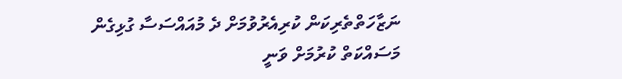ނަޒާހަތްތެރިކަން ކުރިއެރުވުމަށް ދެ މުއައްސަސާ ގުޅިގެން މަސައްކަތް ކުރުމަށް ވަނީ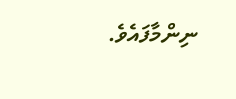ނިންމާފައެވެ.